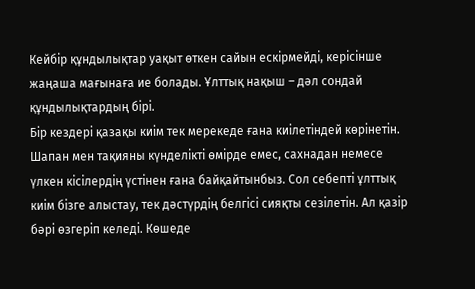Кейбір құндылықтар уақыт өткен сайын ескірмейді, керісінше жаңаша мағынаға ие болады. Ұлттық нақыш – дәл сондай құндылықтардың бірі.
Бір кездері қазақы киім тек мерекеде ғана киілетіндей көрінетін. Шапан мен тақияны күнделікті өмірде емес, сахнадан немесе үлкен кісілердің үстінен ғана байқайтынбыз. Сол себепті ұлттық киім бізге алыстау, тек дәстүрдің белгісі сияқты сезілетін. Ал қазір бәрі өзгеріп келеді. Көшеде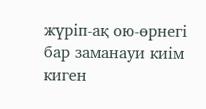жүріп-ақ ою-өрнегі бар заманауи киім киген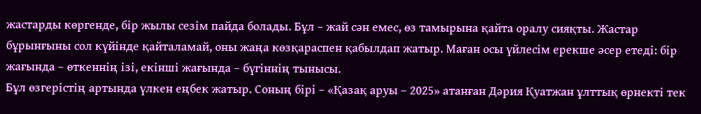жастарды көргенде, бір жылы сезім пайда болады. Бұл – жай сән емес, өз тамырына қайта оралу сияқты. Жастар бұрынғыны сол күйінде қайталамай, оны жаңа көзқараспен қабылдап жатыр. Маған осы үйлесім ерекше әсер етеді: бір жағында – өткеннің ізі, екінші жағында – бүгіннің тынысы.
Бұл өзгерістің артында үлкен еңбек жатыр. Соның бірі – «Қазақ аруы – 2025» атанған Дәрия Қуатжан ұлттық өрнекті тек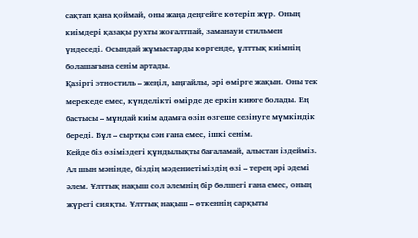сақтап қана қоймай, оны жаңа деңгейге көтеріп жүр. Оның киімдері қазақы рухты жоғалтпай, заманауи стильмен үндеседі. Осындай жұмыстарды көргенде, ұлттық киімнің болашағына сенім артады.
Қазіргі этностиль – жеңіл, ыңғайлы, әрі өмірге жақын. Оны тек мерекеде емес, күнделікті өмірде де еркін киюге болады. Ең бастысы – мұндай киім адамға өзін өзгеше сезінуге мүмкіндік береді. Бұл – сыртқы сән ғана емес, ішкі сенім.
Кейде біз өзіміздегі құндылықты бағаламай, алыстан іздейміз. Ал шын мәнінде, біздің мәдениетіміздің өзі – терең әрі әдемі әлем. Ұлттық нақыш сол әлемнің бір бөлшегі ғана емес, оның жүрегі сияқты. Ұлттық нақыш – өткеннің сарқыты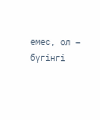емес, ол – бүгінгі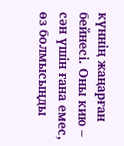күннің жаңарған бейнесі. Оны кию – сән үшін ғана емес, өз болмысыңды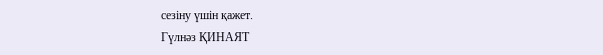сезіну үшін қажет.
Гүлнәз ҚИНАЯТ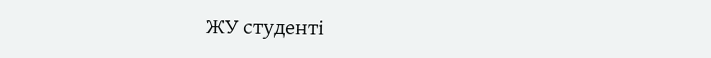ЖУ студенті